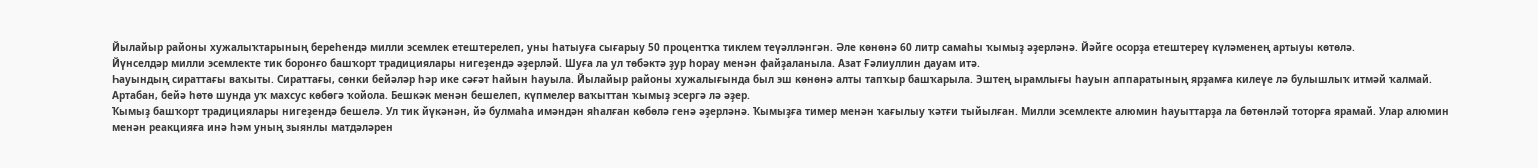Йылайыр районы хужалыҡтарының береһендә милли эсемлек етештерелеп, уны һатыуға сығарыу 50 процентҡа тиклем теүәлләнгән. Әле көнөнә 60 литр самаһы ҡымыҙ әҙерләнә. Йәйге осорҙа етештереү күләменең артыуы көтөлә.
Йүнселдәр милли эсемлекте тик боронғо башҡорт традициялары нигеҙендә әҙерләй. Шуға ла ул төбәктә ҙур һорау менән файҙаланыла. Азат Ғәлиуллин дауам итә.
Һауындың сираттағы ваҡыты. Сираттағы, сөнки бейәләр һәр ике сәғәт һайын һауыла. Йылайыр районы хужалығында был эш көнөнә алты тапҡыр башҡарыла. Эштең ырамлығы һауын аппаратының ярҙамға килеүе лә булышлыҡ итмәй ҡалмай.
Артабан, бейә һөтө шунда уҡ махсус көбөгә ҡойола. Бешкәк менән бешелеп, күпмелер ваҡыттан ҡымыҙ эсергә лә әҙер.
Ҡымыҙ башҡорт традициялары нигеҙендә бешелә. Ул тик йүкәнән, йә булмаһа имәндән яһалған көбөлә генә әҙерләнә. Ҡымыҙға тимер менән ҡағылыу ҡәтғи тыйылған. Милли эсемлекте алюмин һауыттарҙа ла бөтөнләй тоторға ярамай. Улар алюмин менән реакцияға инә һәм уның зыянлы матдәләрен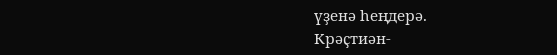үҙенә һеңдерә.
Крәҫтиән-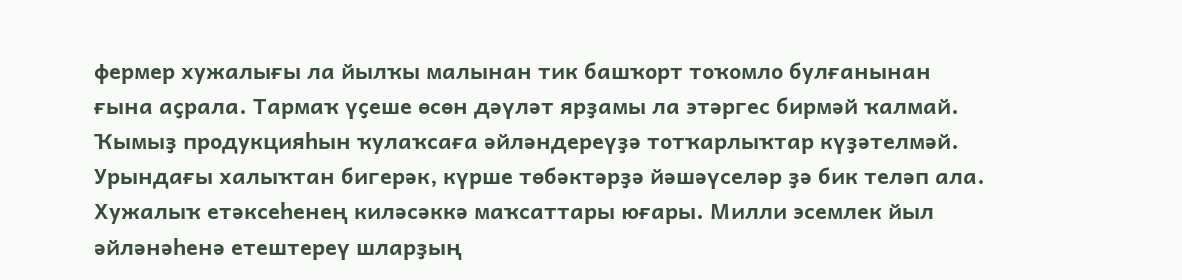фермер хужалығы ла йылҡы малынан тик башҡорт тоҡомло булғанынан ғына аҫрала. Тармаҡ үҫеше өсөн дәүләт ярҙамы ла этәргес бирмәй ҡалмай.
Ҡымыҙ продукцияһын ҡулаҡсаға әйләндереүҙә тотҡарлыҡтар күҙәтелмәй. Урындағы халыҡтан бигерәк, күрше төбәктәрҙә йәшәүселәр ҙә бик теләп ала. Хужалыҡ етәксеһенең киләсәккә маҡсаттары юғары. Милли эсемлек йыл әйләнәһенә етештереү шларҙың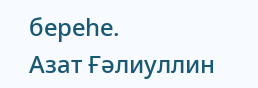береһе.
Азат Ғәлиуллин